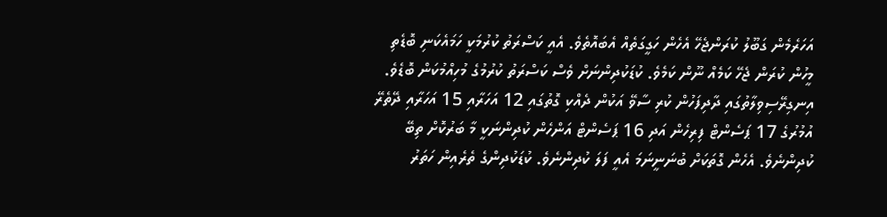އަހަރެމެން ގަބޫލު ކުރަންޖެހޭ އެހެން ހަގީގަތެއް އެބައޮތެވެ. އެއީ ކަސްރަތު ކުރުމަކީ ހަމައެކަނި ބޮޑެތި މީހުން ކުރަން ޖެހޭ ކަމެއް ނޫން ކަމެވެ. ކުޑަކުދިންނަށް ވެސް ކަސްރަތު ކުރުމުގެ މުހިއްމުކަން ބޮޑެވެ.
އިނގިރޭސިވިލާތުގައި ދާދިފަހުން ކުރި ސާވޭ އަކުން ދެއްކި ގޮތުގައި 12 އަހަރާއި 15 އަހަރާއި ދޭތެރޭ އުމުރުގެ 17 ޕަސެންޓް ފިރިހެން އަދި 16 ޕަސެންޓް އަންހެން ކުދިންނަކީ މާ ބަރުކޮށް ތިބޭ ކުދިންނެވެ. އެހެން ގޮތަކަށް ބުނަނީނަމަ އެއީ ފަލަ ކުދިންނެވެ. ކުޑަކުދިންގެ ތެރެއިން ހަތަރު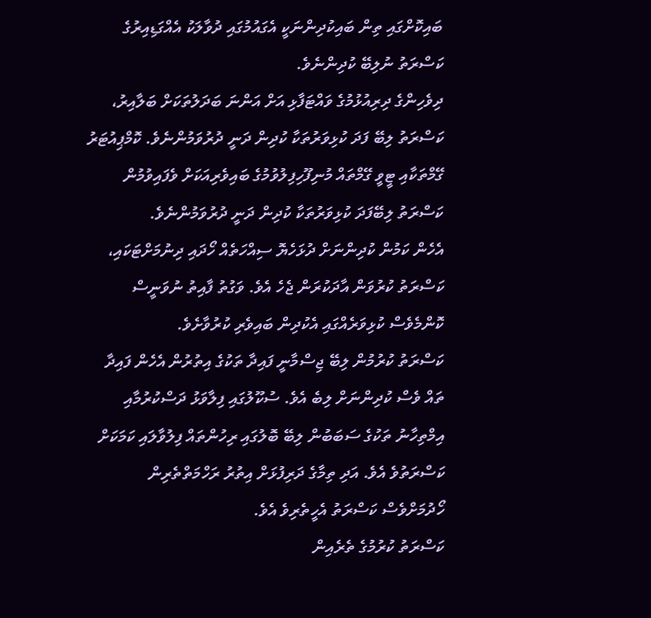ބައިކޮށްގައި ތިން ބައިކުދިންނަކީ އެގައުމުގައި ދުވާލަކު އެއްގަޑިއިރުގެ ކަސްރަތު ނުލިބޭ ކުދިންނެވެ.
ދިވެހިންގެ ދިރިއުޅުމުގެ ވައްޓަފާޅި އަށް އަންނަ ބަދަލުތަކަށް ބަލާއިރު، ކަސްރަތު ލިބޭ ފަދަ ކުޅިވަރުތަކާ ކުދިން ދަނީ ދުރުވަމުންނެވެ. ކޮމްޕިއުޓަރު ގޭމްތަކާއި ޓީވީ ގޭމްތައް މުނިފޫހިފިލުވުމުގެ ބައިވެރިއަކަށް ވެފައިވުމުން ކަސްރަތު ލިބޭފަދަ ކުޅިވަރުތަކާ ކުދިން ދަނީ ދުރުވަމުންނެވެ.
އެހެން ކަމުން ކުދިންނަށް ދުޅަހެޔޮ ސިއްހަތެއް ހޯދައި ދިނުމަށްޓަކައި، ކަސްރަތު ކުރުވަން އާދަކުރަން ޖެހެ އެވެ. ވަގުތު ފާއިތު ނުވަނީސް ކޮންމެވެސް ކުޅިވަރެއްގައި އެކުދިން ބައިވެރި ކުރުވާށެވެ.
ކަސްރަތު ކުރުމުން ލިބޭ ޖިސްމާނީ ފައިދާ ތަކުގެ އިތުރުން އެހެން ފައިދާ ތައް ވެސް ކުދިންނަށް ލިބެ އެވެ. ސުކޫލުގައި ފިލާވަޅު ދަސްކުރުމާއި އިމްތިހާނު ތަކުގެ ސަބަބުން ލިބޭ ބޮލުގައި ރިހުންތައް ފިލުވާލައި ކަމަކަށް ކަސްރަތުވެ އެވެ. އަދި ތިމާގެ ދަރިފުޅަށް އިތުރު ރަހްމަތްތެރިން ހޯދުމަށްވެސް ކަސްރަތު އެހީތެރިވެ އެވެ.
ކަސްރަތު ކުރުމުގެ ތެރެއިން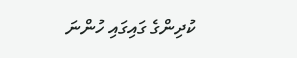ކުދިންގެ ގައިގައި ހުންނަ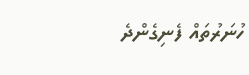ހުނަރުތައް ފެނިގެންދެ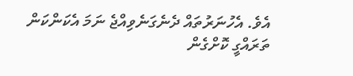އެވެ. އެހުނަރުތައް ދެނެގަނެވިއްޖެ ނަމަ އެކަންކަން ތަރައްގީ ކޮށްގެން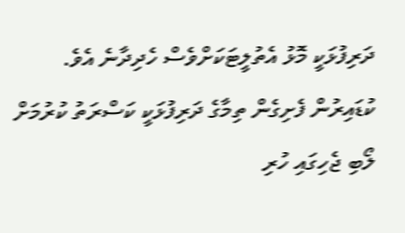ދަރިފުޅަކީ މޮޅު އެތުލީޓަކަށްވެސް ހެދިދާނެ އެވެ.
ކުޑައިރުން ފެށިގެން ތިމާގެ ދަރިފުޅަކީ ކަސްރަތު ކުރުމަށް ލޯބި ޖެހިގައި ހުރި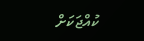ކުއްޖަކަށް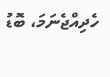ހެދިއްޖެނަމަ، ބޮޑު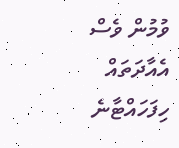ވުމުން ވެސް އެއާދަތައް ހިފަހައްޓާނެ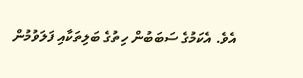އެވެ. އެކަމުގެ ސަބަބުން ހިތުގެ ބަލިތަކާއި ފަލަވުމުން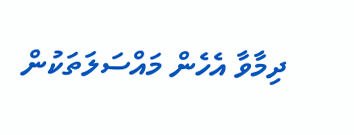ދިމާވާ އެހެން މައްސަލަތަކުން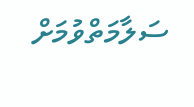ސަލާމަތްވުމަށް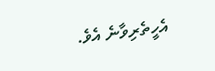އެހީތެރިވާނެ އެވެ.